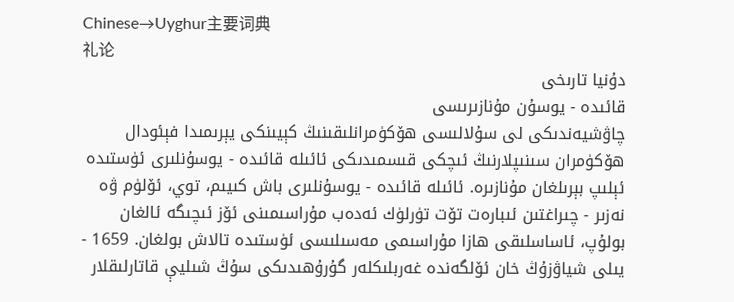Chinese→Uyghur主要词典
礼论
دۇنيا تارىخى
قائىدە - يوسۇن مۇنازىرىسى
چاۋشيەندىكى لى سۇلالىسى ھۆكۈمرانلىقىنىڭ كېيىنكى يېرىمىدا فېئودال ھۆكۈمران سىنىپلارنىڭ ئىچكى قىسمىدىكى ئائىلە قائىدە - يوسۇنلىرى ئۈستىدە ئېلىپ بېرىلغان مۇنازىرە. ئائىلە قائىدە - يوسۇنلىرى باش كىيىم، توي، ئۆلۈم ۋە نەزىر - چىراغتىن ئىبارەت تۆت تۈرلۈك ئەدەب مۇراسىمىنى ئۆز ئىچىگە ئالغان بولۇپ، ئاساسلىقى ھازا مۇراسىمى مەسىلىسى ئۈستىدە تالاش بولغان. 1659 - يىلى شياۋزۇڭ خان ئۆلگەندە غەربلىكلەر گۇرۇھىدىكى سۇڭ شىليې قاتارلىقلار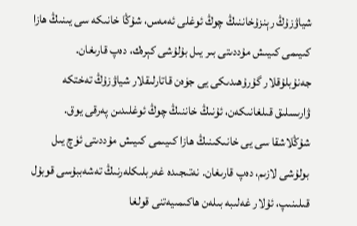شياۋزۇڭ رېنزۇخاننىڭ چوڭ ئوغلى ئەمەس، شۇڭا خانىكە سى يىنىڭ ھازا كىيىمى كىيىش مۇددىتى بىر يىل بۇلۇشى كېرەك، دەپ قارىغان. جەنۇبلۇقلار گۇرۇھىدىكى يى جۈەن قاتارلىقلار شياۋزۇڭ تەختكە ۋارىسلىق قىلغانىكەن، ئۇنىڭ خاننىڭ چوڭ ئوغلىدىن پەرقى يوق. شۇڭلاشقا سى يى خانىكىنىڭ ھازا كىيىمى كىيىش مۇددىتى ئۈچ يىل بولۇشى لازىم، دەپ قارىغان. نەتىجىدە غەربلىكلەرنىڭ تەشەببۇسى قوبۇل قىلىنىپ، ئۇلار غەلىبە بىلەن ھاكىمىيەتنى قولغا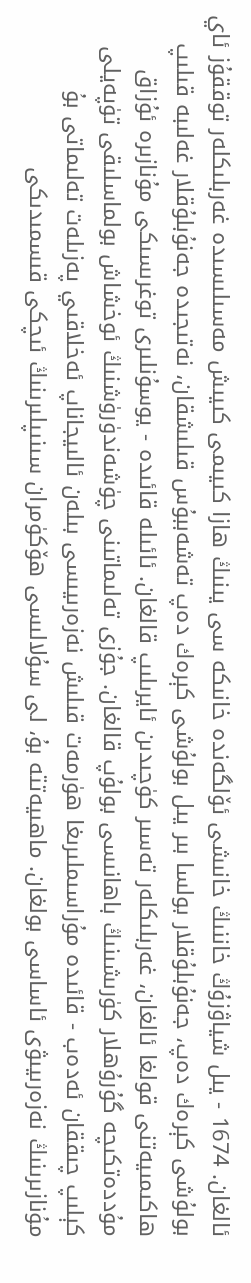ئالغان. 1674 - يىل شياۋزۇڭ خاننىڭ خانىشى ئۆلگەندە خانىكە سى يىنىڭ ھازا كىيىمى كىيىش مەسىلىسىدە غەربلىكلەر توققۇز ئاي بولۇشى كېرەك دەپ، جەنۇبلۇقلار بولسا بىر يىل بولۇشى كېرەك دەپ تەشەببۇس قىلىشقان، نەتىجىدە جەنۇبلۇقلار غەلىبە قىلىپ ھاكىمىيەتنى قولغا ئالغان، غەربلىكلەر تەسىر كۈچىدىن ئايرىلىپ قالغان. ئائىلە قائىدە - يوسۇنلىرى توغرىسىكى مۇنازىرە ئۇزاق مۇددەتكىچە گۇرۇھلار كۈرىشىنىڭ باھانىسى بولۇپ قالغان. جۇزى تەلىماتىنى چۈشەندۈرۈشنىڭ ئوخشاش بولماسلىقى تۈپەيلى كېلىپ چىققان ئەدەب - قائىدە مۇراسىملىرىغا ھۈرمەت قىلىش نەزەرىيىسى بىلەن ئالىيجاناپ ئەخلاقىي پەزىلەت تەلىماتى بۇ مۇنازىرىنىڭ نەزەرىيىۋى ئاساسى بولغان. ماھىيەتتە بۇ، لى سۇلالىسى ھۆكۈمران سىنىپلىرىنىڭ ئىچكى قىسمىدىكى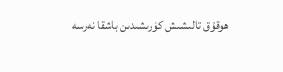ھوقۇق تالىشىش كۈرىشىدىن باشقا نەرسە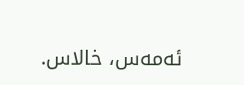ئەمەس، خالاس.